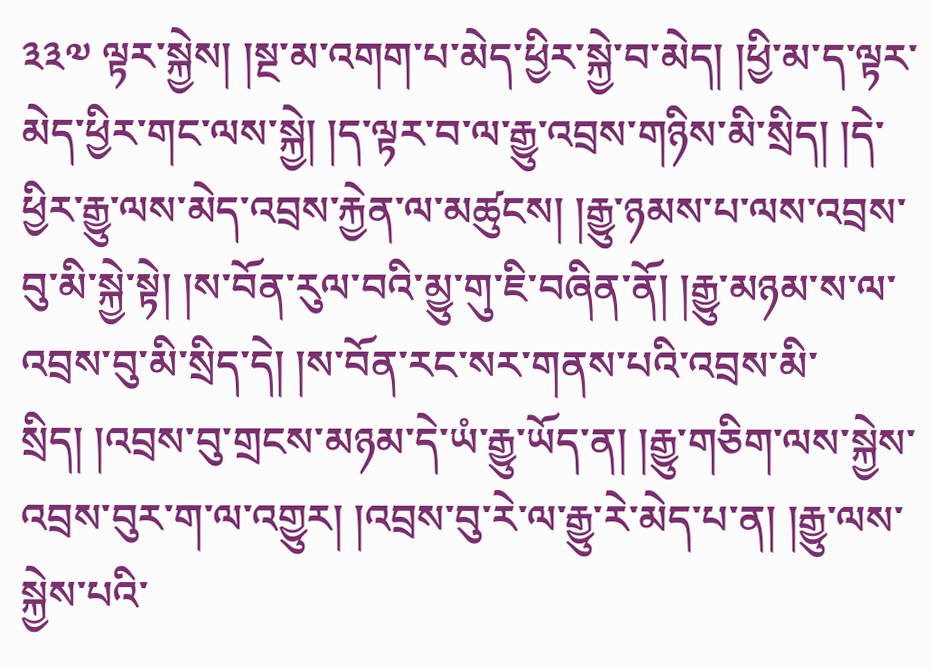༣༣༧ ལྟར་སྐྱེས། །སྔ་མ་འགག་པ་མེད་ཕྱིར་སྐྱེ་བ་མེད། །ཕྱི་མ་ད་ལྟར་མེད་ཕྱིར་གང་ལས་སྐྱེ། །ད་ལྟར་བ་ལ་རྒྱུ་འབྲས་གཉིས་མི་སྲིད། །དེ་ཕྱིར་རྒྱུ་ལས་མེད་འབྲས་རྐྱེན་ལ་མཚུངས། །རྒྱུ་ཉམས་པ་ལས་འབྲས་བུ་མི་སྐྱེ་སྟེ། །ས་བོན་རུལ་བའི་མྱུ་གུ་ཇི་བཞིན་ནོ། །རྒྱུ་མཉམ་ས་ལ་འབྲས་བུ་མི་སྲིད་དེ། །ས་བོན་རང་སར་གནས་པའི་འབྲས་མི་སྲིད། །འབྲས་བུ་གྲངས་མཉམ་དེ་ཡཾ་རྒྱུ་ཡོད་ན། །རྒྱུ་གཅིག་ལས་སྐྱེས་འབྲས་བུར་ག་ལ་འགྱུར། །འབྲས་བུ་རེ་ལ་རྒྱུ་རེ་མེད་པ་ན། །རྒྱུ་ལས་སྐྱེས་པའི་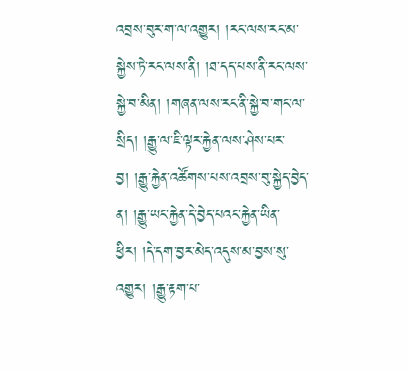འབྲས་བུར་ག་ལ་འགྱུར། །རང་ལས་རང་མ་སྐྱེས་ཏེ་རང་ལས་ནི། །ཐ་དད་པས་ནི་རང་ལས་སྐྱེ་བ་མིན། །གཞན་ལས་རང་ནི་སྐྱེ་བ་གང་ལ་སྲིད། །རྒྱུ་ལ་ཇི་ལྟར་རྐྱེན་ལས་ཤེས་པར་བྱ། །རྒྱུ་རྐྱེན་འཚོགས་པས་འབྲས་བུ་སྐྱེད་བྱེད་ན། །རྒྱུ་ཡང་རྐྱེན་དེ་བྱེད་པའང་རྐྱེན་ཡིན་ཕྱིར། །དེ་དག་བྱར་མེད་འདུས་མ་བྱས་སུ་འགྱུར། །རྒྱུ་རྟག་པ་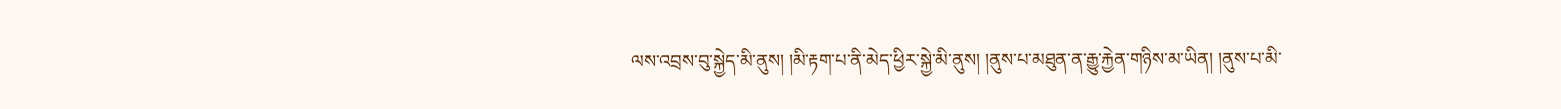ལས་འབྲས་བུ་སྐྱེད་མི་ནུས། །མི་རྟག་པ་ནི་མེད་ཕྱིར་སྐྱེ་མི་ནུས། །ནུས་པ་མཐུན་ན་རྒྱུ་རྐྱེན་གཉིས་མ་ཡིན། །ནུས་པ་མི་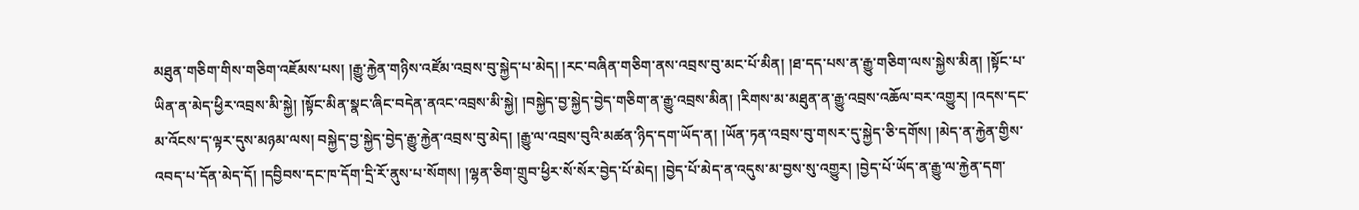མཐུན་གཅིག་གིས་གཅིག་འཇོམས་པས། །རྒྱུ་རྐྱེན་གཉིས་འཛོམ་འབྲས་བུ་སྐྱེད་པ་མེད། །རང་བཞིན་གཅིག་ནས་འབྲས་བུ་མང་པོ་མིན། །ཐ་དད་པས་ན་རྒྱུ་གཅིག་ལས་སྐྱེས་མིན། །སྟོང་པ་ཡིན་ན་མེད་ཕྱིར་འབྲས་མི་སྐྱེ། །སྟོང་མིན་སྣང་ཞིང་བདེན་ནའང་འབྲས་མི་སྐྱེ། །བསྐྱེད་བྱ་སྐྱེད་བྱེད་གཅིག་ན་རྒྱུ་འབྲས་མིན། །རིགས་མ་མཐུན་ན་རྒྱུ་འབྲས་འཆོལ་བར་འགྱུར། །འདས་དང་མ་འོངས་ད་ལྟར་དུས་མཉམ་ལས། བསྐྱེད་བྱ་སྐྱེད་བྱེད་རྒྱུ་རྐྱེན་འབྲས་བུ་མེད། །རྒྱུ་ལ་འབྲས་བུའི་མཚན་ཉིད་དག་ཡོད་ན། །ཡོན་ཏན་འབྲས་བུ་གསར་དུ་སྐྱེད་ཅི་དགོས། །མེད་ན་རྐྱེན་གྱིས་འབད་པ་དོན་མེད་དོ། །དབྱིབས་དང་ཁ་དོག་དྲི་རོ་ནུས་པ་སོགས། །ལྷན་ཅིག་གྲུབ་ཕྱིར་སོ་སོར་བྱེད་པོ་མེད། །བྱེད་པོ་མེད་ན་འདུས་མ་བྱས་སུ་འགྱུར། །བྱེད་པོ་ཡོད་ན་རྒྱུ་ལ་རྐྱེན་དག་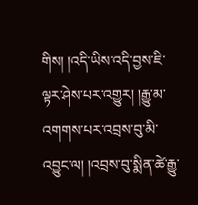གིས། །འདི་ཡིས་འདི་བྱས་ཇི་ལྟར་ཤེས་པར་འགྱུར། །རྒྱུ་མ་འགགས་པར་འབྲས་བུ་མི་འབྱུང་ལ། །འབྲས་བུ་སྨིན་ཚེ་རྒྱུ་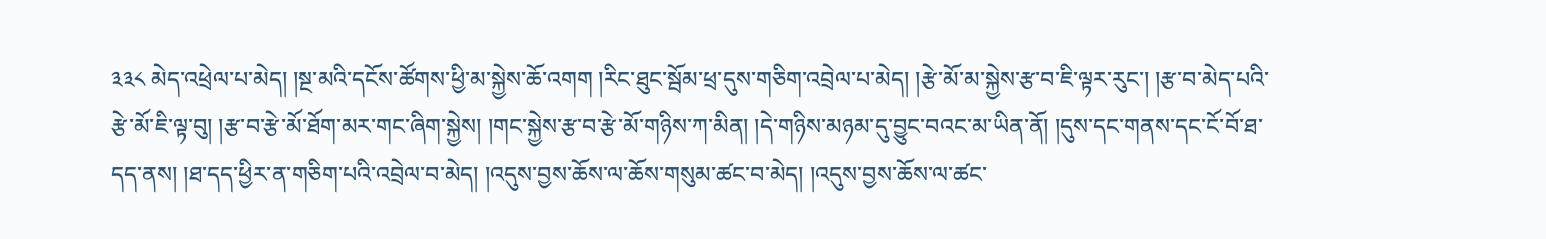༣༣༨ མེད་འཕྲེལ་པ་མེད། །སྔ་མའི་དངོས་ཚོགས་ཕྱི་མ་སྐྱེས་ཆོ་འགག །རིང་ཐུང་སྦོམ་ཕྲ་དུས་གཅིག་འབྲེལ་པ་མེད། །རྩེ་མོ་མ་སྐྱེས་རྩ་བ་ཇི་ལྟར་རུང་། །རྩ་བ་མེད་པའི་རྩེ་མོ་ཇི་ལྟ་བུ། །རྩ་བ་རྩེ་མོ་ཐོག་མར་གང་ཞིག་སྐྱེས། །གང་སྐྱེས་རྩ་བ་རྩེ་མོ་གཉིས་ཀ་མིན། །དེ་གཉིས་མཉམ་དུ་བྱུང་བའང་མ་ཡིན་ནོ། །དུས་དང་གནས་དང་ངོ་བོ་ཐ་དད་ནས། །ཐ་དད་ཕྱིར་ན་གཅིག་པའི་འབྲེལ་བ་མེད། །འདུས་བྱས་ཆོས་ལ་ཆོས་གསུམ་ཚང་བ་མེད། །འདུས་བྱས་ཆོས་ལ་ཚང་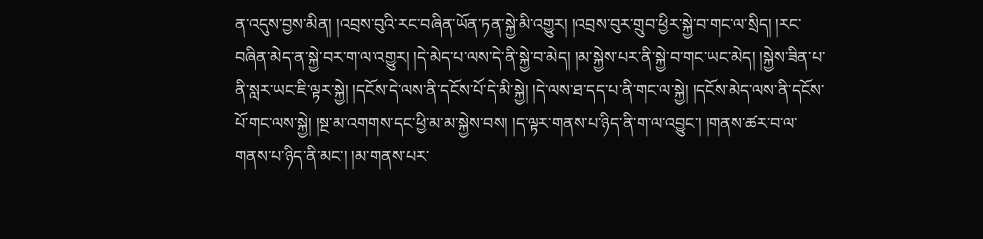ན་འདུས་བྱས་མིན། །འབྲས་བུའི་རང་བཞིན་ཡོན་ཏན་སྐྱེ་མི་འགྱུར། །འབྲས་བུར་གྲུབ་ཕྱིར་སྐྱེ་བ་གང་ལ་སྲིད། །རང་བཞིན་མེད་ན་སྐྱེ་བར་ག་ལ་འགྱུར། །དེ་མེད་པ་ལས་དེ་ནི་སྐྱེ་བ་མེད། །མ་སྐྱེས་པར་ནི་སྐྱེ་བ་གང་ཡང་མེད། །སྐྱེས་ཟིན་པ་ནི་སླར་ཡང་ཇི་ལྟར་སྐྱེ། །དངོས་དེ་ལས་ནི་དངོས་པོ་དེ་མི་སྐྱེ། །དེ་ལས་ཐ་དད་པ་ནི་གང་ལ་སྐྱེ། །དངོས་མེད་ལས་ནི་དངོས་པོ་གང་ལས་སྐྱེ། །སྔ་མ་འགགས་དང་ཕྱི་མ་མ་སྐྱེས་བས། །ད་ལྟར་གནས་པ་ཉིད་ནི་ག་ལ་འབྱུང་། །གནས་ཚར་བ་ལ་གནས་པ་ཉིད་ནི་མང་། །མ་གནས་པར་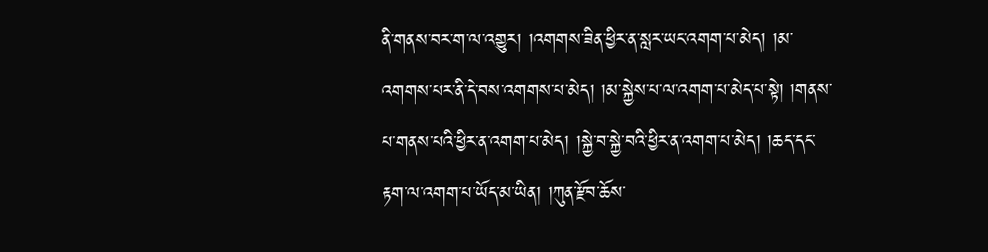ནི་གནས་བར་ག་ལ་འགྱུར། །འགགས་ཟིན་ཕྱིར་ན་སླར་ཡང་འགག་པ་མེད། །མ་འགགས་པར་ནི་དེ་བས་འགགས་པ་མེད། །མ་སྐྱེས་པ་ལ་འགག་པ་མེད་པ་སྟེ། །གནས་པ་གནས་པའི་ཕྱིར་ན་འགག་པ་མེད། །སྐྱེ་བ་སྐྱེ་བའི་ཕྱིར་ན་འགག་པ་མེད། །ཆད་དང་རྟག་ལ་འགག་པ་ཡོད་མ་ཡིན། །ཀུན་རྫོབ་ཆོས་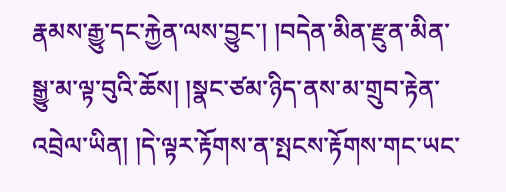རྣམས་རྒྱུ་དང་རྐྱེན་ལས་བྱུང་། །བདེན་མིན་རྫུན་མིན་སྒྱུ་མ་ལྟ་བུའི་ཆོས། །སྣང་ཙམ་ཉིད་ནས་མ་གྲུབ་རྟེན་འབྲེལ་ཡིན། །དེ་ལྟར་རྟོགས་ན་སྤངས་རྟོགས་གང་ཡང་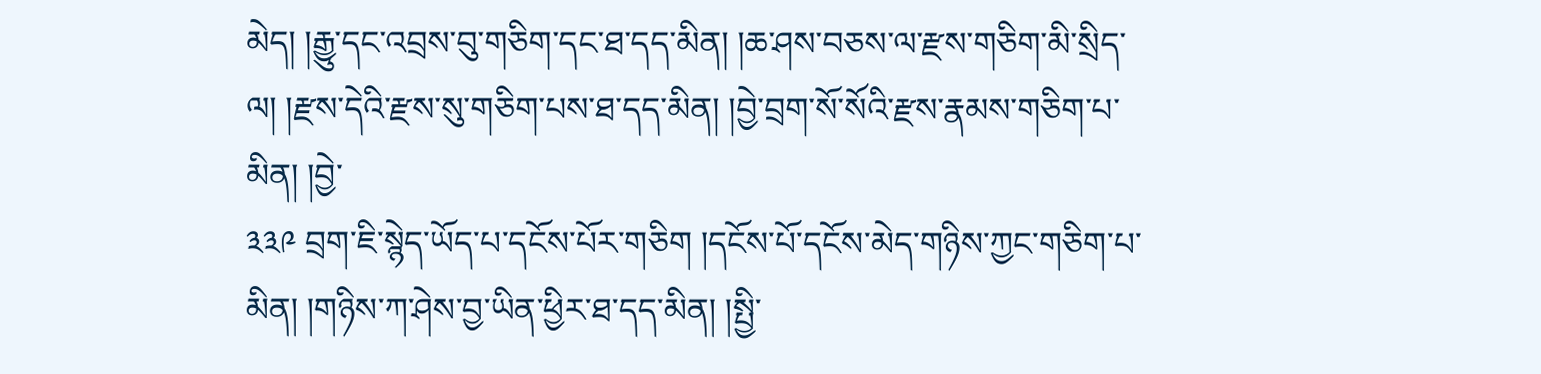མེད། །རྒྱུ་དང་འབྲས་བུ་གཅིག་དང་ཐ་དད་མིན། །ཆ་ཤས་བཅས་ལ་རྫས་གཅིག་མི་སྲིད་ལ། །རྫས་དེའི་རྫས་སུ་གཅིག་པས་ཐ་དད་མིན། །བྱེ་བྲག་སོ་སོའི་རྫས་རྣམས་གཅིག་པ་མིན། །བྱེ་
༣༣༩ བྲག་ཇི་སྙེད་ཡོད་པ་དངོས་པོར་གཅིག །དངོས་པོ་དངོས་མེད་གཉིས་ཀྱང་གཅིག་པ་མིན། །གཉིས་ཀ་ཤེས་བྱ་ཡིན་ཕྱིར་ཐ་དད་མིན། །སྤྱི་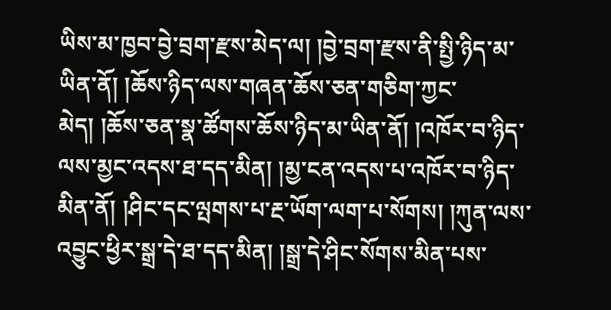ཡིས་མ་ཁྱབ་བྱེ་བྲག་རྫས་མེད་ལ། །བྱེ་བྲག་རྫས་ནི་སྤྱི་ཉིད་མ་ཡིན་ནོ། །ཆོས་ཉིད་ལས་གཞན་ཆོས་ཅན་གཅིག་ཀྱང་མེད། །ཆོས་ཅན་སྣ་ཚོགས་ཆོས་ཉིད་མ་ཡིན་ནོ། །འཁོར་བ་ཉིད་ལས་མྱང་འདས་ཐ་དད་མིན། །མྱ་ངན་འདས་པ་འཁོར་བ་ཉིད་མིན་ནོ། །ཤིང་དང་ལྤགས་པ་རྔ་ཡོག་ལག་པ་སོགས། །ཀུན་ལས་འབྱུང་ཕྱིར་སྒྲ་དེ་ཐ་དད་མིན། །སྒྲ་དེ་ཤིང་སོགས་མིན་པས་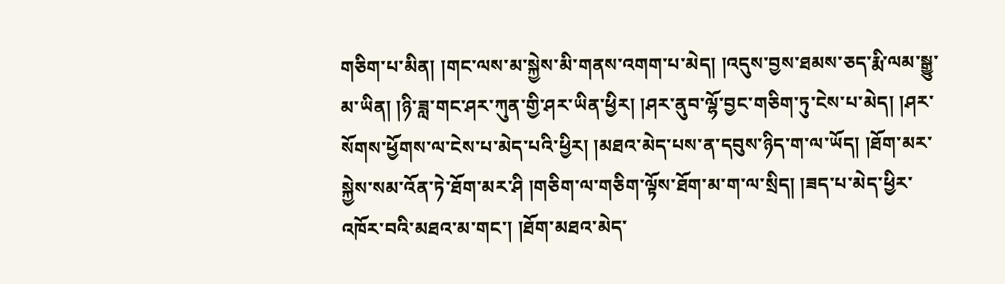གཅིག་པ་མིན། །གང་ལས་མ་སྐྱེས་མི་གནས་འགག་པ་མེད། །འདུས་བྱས་ཐམས་ཅད་རྨི་ལམ་སྒྱུ་མ་ཡིན། །ཉི་ཟླ་གང་ཤར་ཀུན་གྱི་ཤར་ཡིན་ཕྱིར། །ཤར་ནུབ་ལྷོ་བྱང་གཅིག་ཏུ་ངེས་པ་མེད། །ཤར་སོགས་ཕྱོགས་ལ་ངེས་པ་མེད་པའི་ཕྱིར། །མཐའ་མེད་པས་ན་དབུས་ཉིད་ག་ལ་ཡོད། །ཐོག་མར་སྐྱེས་སམ་འོན་ཏེ་ཐོག་མར་ཤི །གཅིག་ལ་གཅིག་ལྟོས་ཐོག་མ་ག་ལ་སྲིད། །ཟད་པ་མེད་ཕྱིར་འཁོར་བའི་མཐའ་མ་གང་། །ཐོག་མཐའ་མེད་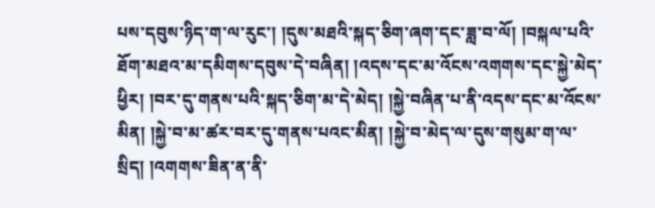པས་དབུས་ཉིད་ག་ལ་རུང་། །དུས་མཐའི་སྐད་ཅིག་ཞག་དང་ཟླ་བ་ལོ། །བསྐལ་པའི་ཐོག་མཐའ་མ་དམིགས་དབུས་དེ་བཞིན། །འདས་དང་མ་འོངས་འགགས་དང་སྐྱེ་མེད་ཕྱིར། །བར་དུ་གནས་པའི་སྐད་ཅིག་མ་དེ་མེད། །སྐྱེ་བཞིན་པ་ནི་འདས་དང་མ་འོངས་མིན། །སྐྱེ་བ་མ་ཚར་བར་དུ་གནས་པའང་མིན། །སྐྱེ་བ་མེད་ལ་དུས་གསུམ་ག་ལ་སྲིད། །འགགས་ཟིན་ན་ནི་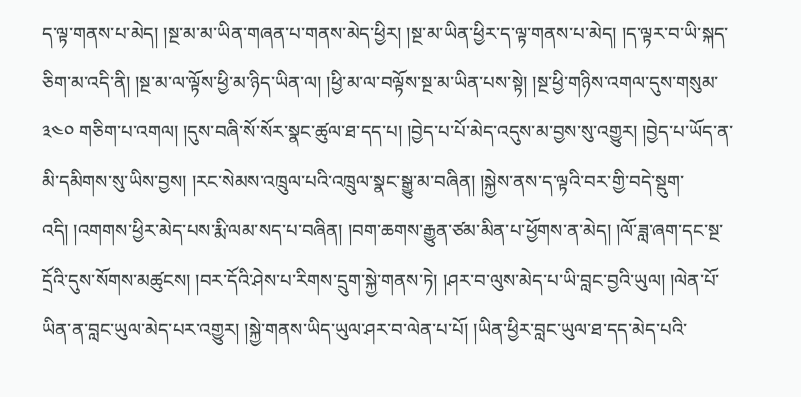ད་ལྟ་གནས་པ་མེད། །སྔ་མ་མ་ཡིན་གཞན་པ་གནས་མེད་ཕྱིར། །སྔ་མ་ཡིན་ཕྱིར་ད་ལྟ་གནས་པ་མེད། །ད་ལྟར་བ་ཡི་སྐད་ཅིག་མ་འདི་ནི། །སྔ་མ་ལ་ལྟོས་ཕྱི་མ་ཉིད་ཡིན་ལ། །ཕྱི་མ་ལ་བལྟོས་སྔ་མ་ཡིན་པས་སྟེ། །སྔ་ཕྱི་གཉིས་འགལ་དུས་གསུམ་
༣༤༠ གཅིག་པ་འགལ། །དུས་བཞི་སོ་སོར་སྣང་ཚུལ་ཐ་དད་པ། །བྱེད་པ་པོ་མེད་འདུས་མ་བྱས་སུ་འགྱུར། །བྱེད་པ་ཡོད་ན་མི་དམིགས་སུ་ཡིས་བྱས། །རང་སེམས་འཁྲུལ་པའི་འཁྲུལ་སྣང་སྒྱུ་མ་བཞིན། །སྐྱེས་ནས་ད་ལྟའི་བར་གྱི་བདེ་སྡུག་འདི། །འགགས་ཕྱིར་མེད་པས་རྨི་ལམ་སད་པ་བཞིན། །བག་ཆགས་རྒྱུན་ཙམ་མིན་པ་ཕྱོགས་ན་མེད། །ལོ་ཟླ་ཞག་དང་སྔ་དྲོའི་དུས་སོགས་མཚུངས། །བར་དོའི་ཤེས་པ་རིགས་དྲུག་སྐྱེ་གནས་ཏེ། །ཤར་བ་ལུས་མེད་པ་ཡི་བླང་བྱའི་ཡུལ། །ལེན་པོ་ཡིན་ན་བླང་ཡུལ་མེད་པར་འགྱུར། །སྐྱེ་གནས་ཡིད་ཡུལ་ཤར་བ་ལེན་པ་པོ། །ཡིན་ཕྱིར་བླང་ཡུལ་ཐ་དད་མེད་པའི་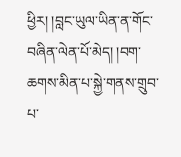ཕྱིར། །བླང་ཡུལ་ཡིན་ན་གོང་བཞིན་ལེན་པོ་མེད། །བག་ཆགས་མིན་པ་སྐྱེ་གནས་གྲུབ་པ་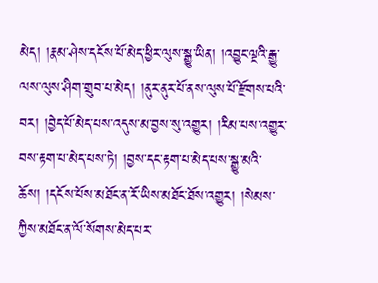མེད། །རྣམ་ཤེས་དངོས་པོ་མེད་ཕྱིར་ལུས་སྒྱུ་ཡིན། །འབྱུང་ལྔའི་རྒྱུ་ལས་ལུས་ཤིག་གྲུབ་པ་མེད། །ནུར་ནུར་པོ་ནས་ལུས་པོ་རྫོགས་པའི་བར། །བྱེད་པོ་མེད་པས་འདུས་མ་བྱས་སུ་འགྱུར། །རིམ་པས་འགྱུར་བས་རྟག་པ་མེད་པས་ཏེ། །བྱས་དང་རྟག་པ་མེད་པས་སྒྱུ་མའི་ཆོས། །དངོས་པོས་མཐོང་ན་རོ་ཡིས་མཐོང་ཐོས་འགྱུར། །སེམས་ཀྱིས་མཐོང་ན་ལོ་སོགས་མེད་པར་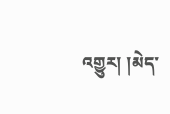འགྱུར། །མེད་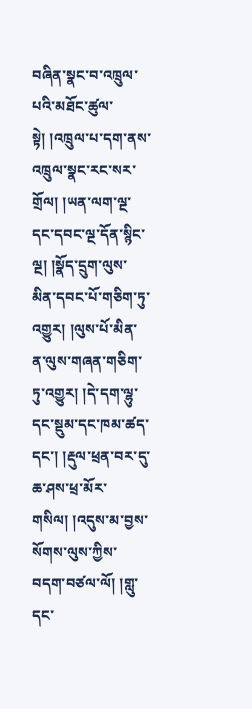བཞིན་སྣང་བ་འཁྲུལ་པའི་མཐོང་ཚུལ་སྟེ། །འཁྲུལ་པ་དག་ནས་འཁྲུལ་སྣང་རང་སར་གྲོལ། །ཡན་ལག་ལྔ་དང་དབང་ལྔ་དོན་སྙིང་ལྔ། །སྣོད་དྲུག་ལུས་མིན་དབང་པོ་གཅིག་ཏུ་འགྱུར། །ལུས་པོ་མིན་ན་ལུས་གཞན་གཅིག་ཏུ་འགྱུར། །དེ་དག་ལྷུ་དང་སྡུམ་དང་ཁམ་ཚད་དང་། །རྡུལ་ཕྲན་བར་དུ་ཆ་ཤས་ཕྲ་མོར་གསིལ། །འདུས་མ་བྱས་སོགས་ལུས་ཀྱིས་བདག་བཙལ་ལོ། །གླུ་དང་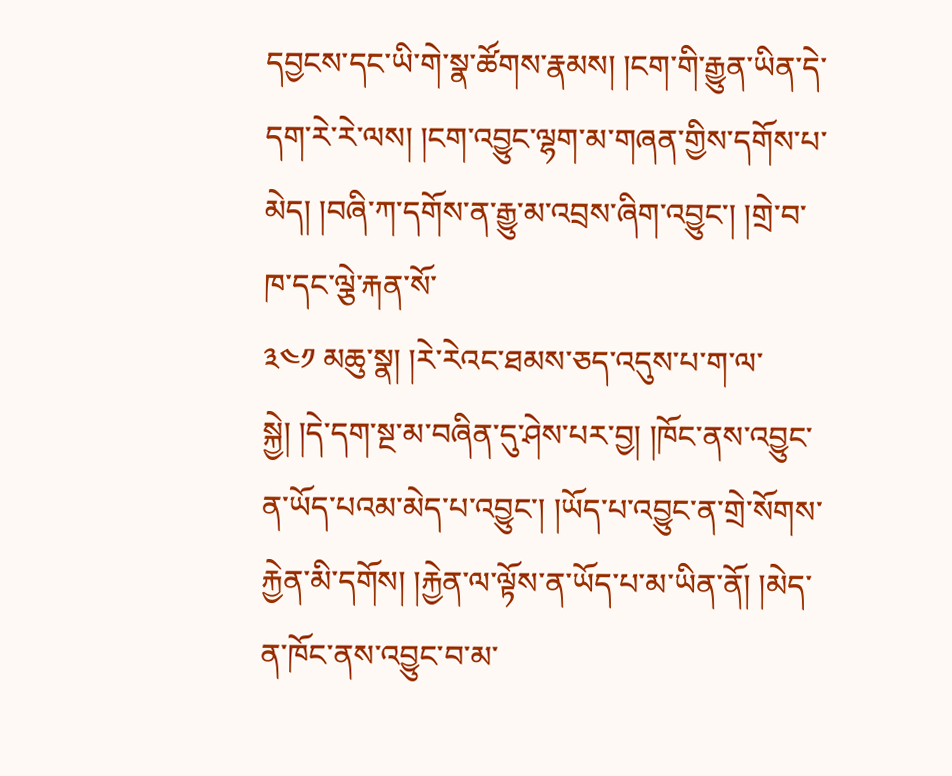དབྱངས་དང་ཡི་གེ་སྣ་ཚོགས་རྣམས། །ངག་གི་རྒྱུན་ཡིན་དེ་དག་རེ་རེ་ལས། །ངག་འབྱུང་ལྷག་མ་གཞན་གྱིས་དགོས་པ་མེད། །བཞི་ཀ་དགོས་ན་རྒྱུ་མ་འབྲས་ཞིག་འབྱུང་། །གྲེ་བ་ཁ་དང་ལྕེ་རྐན་སོ་
༣༤༡ མཆུ་སྣ། །རེ་རེའང་ཐམས་ཅད་འདུས་པ་ག་ལ་སྐྱེ། །དེ་དག་སྔ་མ་བཞིན་དུ་ཤེས་པར་བྱ། །ཁོང་ནས་འབྱུང་ན་ཡོད་པའམ་མེད་པ་འབྱུང་། །ཡོད་པ་འབྱུང་ན་གྲེ་སོགས་རྐྱེན་མི་དགོས། །རྐྱེན་ལ་ལྟོས་ན་ཡོད་པ་མ་ཡིན་ནོ། །མེད་ན་ཁོང་ནས་འབྱུང་བ་མ་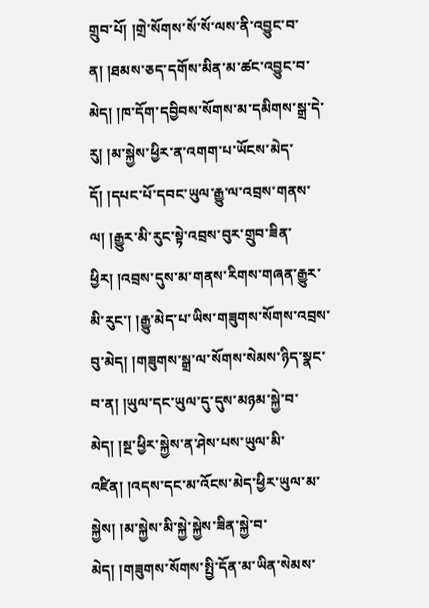གྲུབ་པོ། །གྲེ་སོགས་སོ་སོ་ལས་ནི་འབྱུང་བ་ན། །ཐམས་ཅད་དགོས་མིན་མ་ཚང་འབྱུང་བ་མེད། །ཁ་དོག་དབྱིབས་སོགས་མ་དམིགས་སྒྲ་དེ་རུ། །མ་སྐྱེས་ཕྱིར་ན་འགག་པ་ཡོངས་མེད་དོ། །དཔང་པོ་དབང་ཡུལ་རྒྱུ་ལ་འབྲས་གནས་ལ། །རྒྱུར་མི་རུང་སྟེ་འབྲས་བུར་གྲུབ་ཟིན་ཕྱིར། །འབྲས་དུས་མ་གནས་རིགས་གཞན་རྒྱུར་མི་རུང་། །རྒྱུ་མེད་པ་ཡིས་གཟུགས་སོགས་འབྲས་བུ་མེད། །གཟུགས་སྒྲ་ལ་སོགས་སེམས་ཉིད་སྣང་བ་ན། །ཡུལ་དང་ཡུལ་དུ་དུས་མཉམ་སྐྱེ་བ་མེད། །སྔ་ཕྱིར་སྐྱེས་ན་ཤེས་པས་ཡུལ་མི་འཛིན། །འདས་དང་མ་འོངས་མེད་ཕྱིར་ཡུལ་མ་སྐྱེས། །མ་སྐྱེས་མི་སྐྱེ་སྐྱེས་ཟིན་སྐྱེ་བ་མེད། །གཟུགས་སོགས་སྤྱི་དོན་མ་ཡིན་སེམས་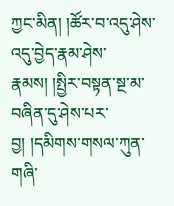ཀྱང་མིན། །ཚོར་བ་འདུ་ཤེས་འདུ་བྱེད་རྣམ་ཤེས་རྣམས། །སྤྱིར་བསྟན་སྔ་མ་བཞིན་དུ་ཤེས་པར་བྱ། །དམིགས་གསལ་ཀུན་གཞི་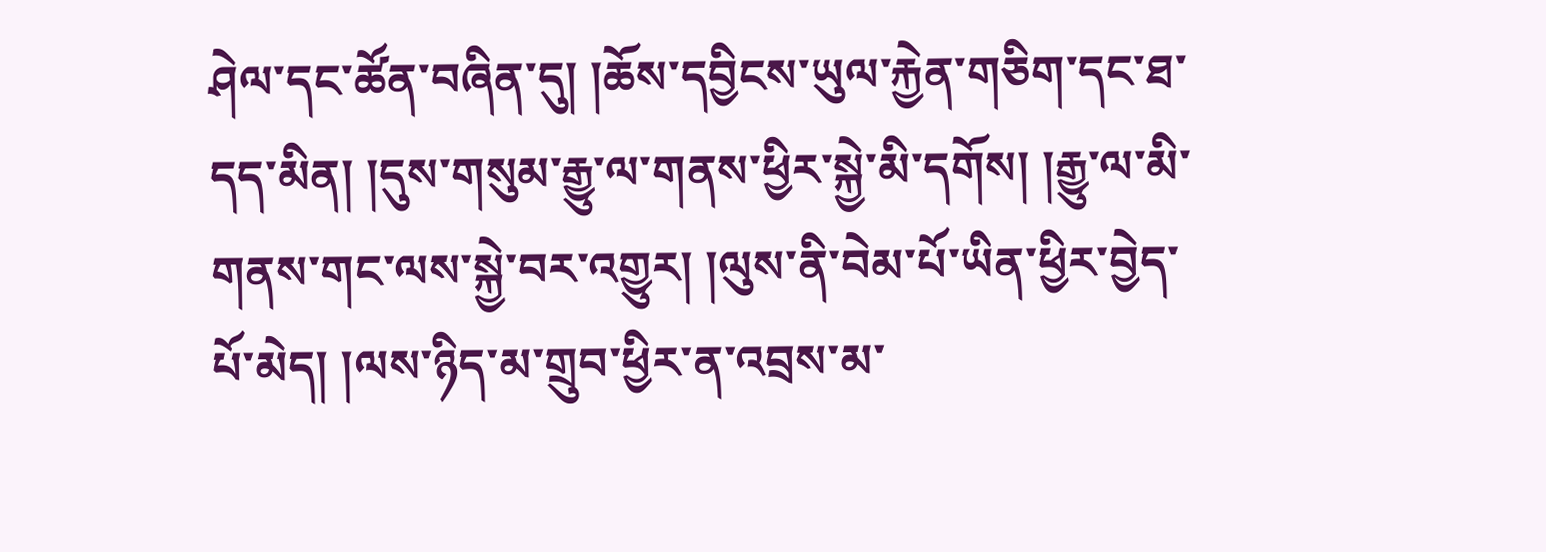ཤེལ་དང་ཚོན་བཞིན་དུ། །ཆོས་དབྱིངས་ཡུལ་རྐྱེན་གཅིག་དང་ཐ་དད་མིན། །དུས་གསུམ་རྒྱུ་ལ་གནས་ཕྱིར་སྐྱེ་མི་དགོས། །རྒྱུ་ལ་མི་གནས་གང་ལས་སྐྱེ་བར་འགྱུར། །ལུས་ནི་བེམ་པོ་ཡིན་ཕྱིར་བྱེད་པོ་མེད། །ལས་ཉིད་མ་གྲུབ་ཕྱིར་ན་འབྲས་མ་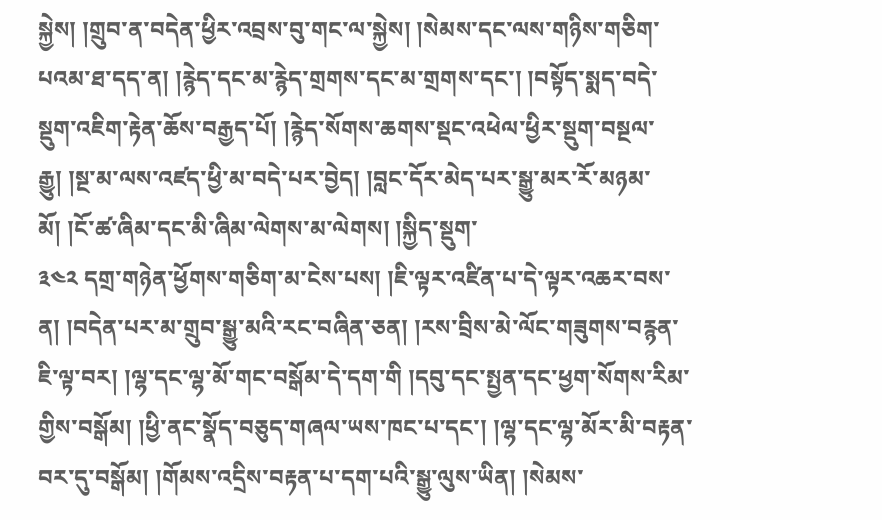སྐྱེས། །གྲུབ་ན་བདེན་ཕྱིར་འབྲས་བུ་གང་ལ་སྐྱེས། །སེམས་དང་ལས་གཉིས་གཅིག་པའམ་ཐ་དད་ན། །རྙེད་དང་མ་རྙེད་གྲགས་དང་མ་གྲགས་དང་། །བསྟོད་སྨད་བདེ་སྡུག་འཇིག་རྟེན་ཆོས་བརྒྱད་པོ། །རྙེད་སོགས་ཆགས་སྡང་འཕེལ་ཕྱིར་སྡུག་བསྔལ་རྒྱུ། །སྔ་མ་ལས་འཛད་ཕྱི་མ་བདེ་པར་བྱེད། །བླང་དོར་མེད་པར་སྒྱུ་མར་རོ་མཉམ་མོ། །ངོ་ཚ་ཞིམ་དང་མི་ཞིམ་ལེགས་མ་ལེགས། །སྐྱིད་སྡུག་
༣༤༢ དགྲ་གཉེན་ཕྱོགས་གཅིག་མ་ངེས་པས། །ཇི་ལྟར་འཛིན་པ་དེ་ལྟར་འཆར་བས་ན། །བདེན་པར་མ་གྲུབ་སྒྱུ་མའི་རང་བཞིན་ཅན། །རས་བྲིས་མེ་ལོང་གཟུགས་བརྙན་ཇི་ལྟ་བར། །ལྷ་དང་ལྷ་མོ་གང་བསྒོམ་དེ་དག་གི །དབུ་དང་སྤྱན་དང་ཕྱག་སོགས་རིམ་གྱིས་བསྒོམ། །ཕྱི་ནང་སྣོད་བཅུད་གཞལ་ཡས་ཁང་པ་དང་། །ལྷ་དང་ལྷ་མོར་མི་བརྟན་བར་དུ་བསྒོམ། །གོམས་འདྲིས་བརྟན་པ་དག་པའི་སྒྱུ་ལུས་ཡིན། །སེམས་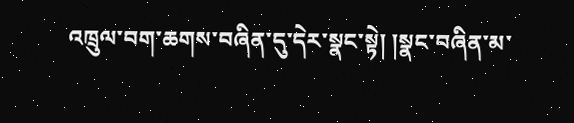འཁྲུལ་བག་ཆགས་བཞིན་དུ་དེར་སྣང་སྟེ། །སྣང་བཞིན་མ་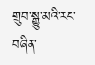གྲུབ་སྒྱུ་མའི་རང་བཞིན་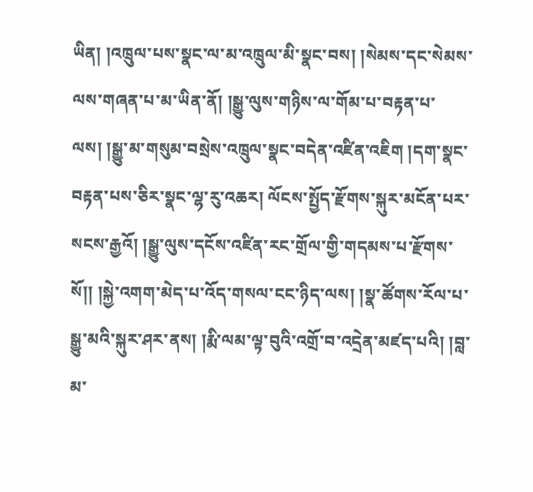ཡིན། །འཁྲུལ་པས་སྣང་ལ་མ་འཁྲུལ་མི་སྣང་བས། །སེམས་དང་སེམས་ལས་གཞན་པ་མ་ཡིན་ནོ། །སྒྱུ་ལུས་གཉིས་ལ་གོམ་པ་བརྟན་པ་ལས། །སྒྱུ་མ་གསུམ་བསྲེས་འཁྲུལ་སྣང་བདེན་འཛིན་འཇིག །དག་སྣང་བརྟན་པས་ཅིར་སྣང་ལྷ་རུ་འཆར། ལོངས་སྤྱོད་རྫོགས་སྐུར་མངོན་པར་སངས་རྒྱའོ། །སྒྱུ་ལུས་དངོས་འཛིན་རང་གྲོལ་གྱི་གདམས་པ་རྫོགས་སོ།། །སྐྱེ་འགག་མེད་པ་འོད་གསལ་ངང་ཉིད་ལས། །སྣ་ཚོགས་རོལ་པ་སྒྱུ་མའི་སྐུར་ཤར་ནས། །རྨི་ལམ་ལྟ་བུའི་འགྲོ་བ་འདྲེན་མཛད་པའི། །བླ་མ་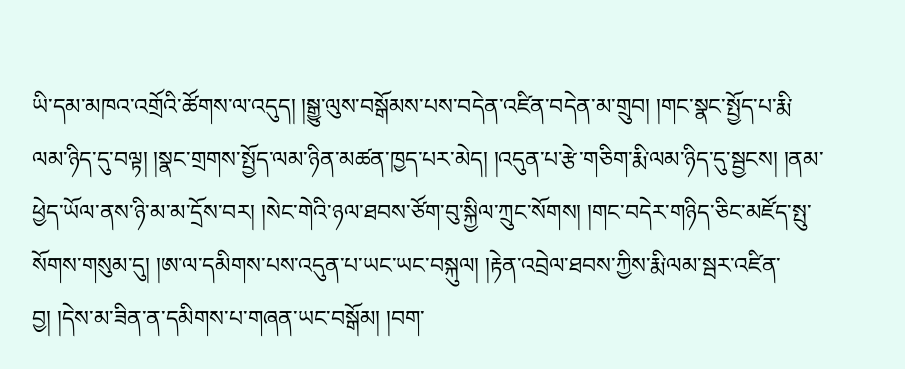ཡི་དམ་མཁའ་འགྲོའི་ཚོགས་ལ་འདུད། །སྒྱུ་ལུས་བསྒོམས་པས་བདེན་འཛིན་བདེན་མ་གྲུབ། །གང་སྣང་སྤྱོད་པ་རྨི་ལམ་ཉིད་དུ་བལྟ། །སྣང་གྲགས་སྤྱོད་ལམ་ཉིན་མཚན་ཁྱད་པར་མེད། །འདུན་པ་རྩེ་གཅིག་རྨི་ལམ་ཉིད་དུ་སྦྱངས། །ནམ་ཕྱེད་ཡོལ་ནས་ཉི་མ་མ་དྲོས་བར། །སེང་གེའི་ཉལ་ཐབས་ཙོག་བུ་སྐྱིལ་ཀྲུང་སོགས། །གང་བདེར་གཉིད་ཅིང་མཛོད་སྤུ་སོགས་གསུམ་དུ། །ཨ་ལ་དམིགས་པས་འདུན་པ་ཡང་ཡང་བསྐུལ། །རྟེན་འབྲེལ་ཐབས་ཀྱིས་རྨི་ལམ་སྦར་འཛིན་བྱ། །དེས་མ་ཟིན་ན་དམིགས་པ་གཞན་ཡང་བསྒོམ། །བག་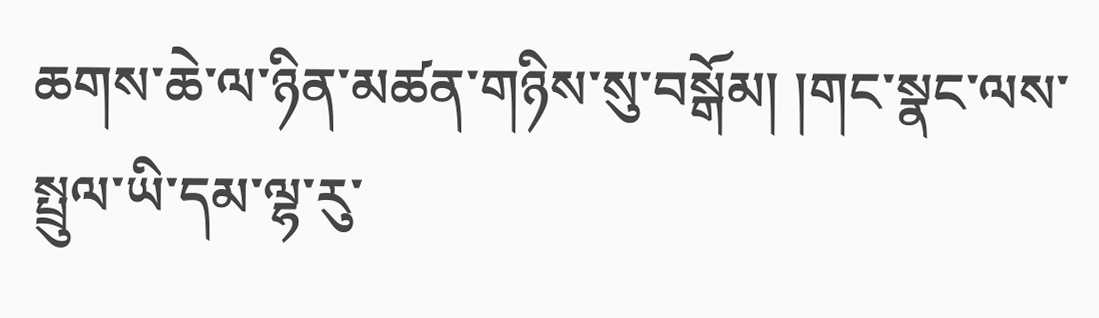ཆགས་ཆེ་ལ་ཉིན་མཚན་གཉིས་སུ་བསྒོམ། །གང་སྣང་ལས་སྤྲུལ་ཡི་དམ་ལྷ་རུ་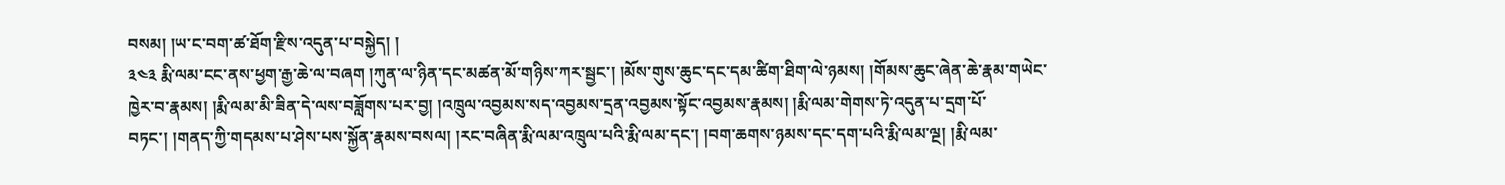བསམ། །ཡ་ང་བག་ཚ་ཐོག་རྫིས་འདུན་པ་བསྐྱེད། །
༣༤༣ རྨི་ལམ་ངང་ནས་ཕྱག་རྒྱ་ཆེ་ལ་བཞག །ཀུན་ལ་ཉིན་དང་མཚན་མོ་གཉིས་ཀར་སྦྱང་། །མོས་གུས་ཆུང་དང་དམ་ཚིག་ཐིག་ལེ་ཉམས། །གོམས་ཆུང་ཞེན་ཆེ་རྣམ་གཡེང་ཁྱེར་བ་རྣམས། །རྨི་ལམ་མི་ཟིན་དེ་ལས་བཟློགས་པར་བྱ། །འཁྲུལ་འབྱམས་སད་འབྱམས་དྲན་འབྱམས་སྟོང་འབྱམས་རྣམས། །རྨི་ལམ་གེགས་ཏེ་འདུན་པ་དྲག་པོ་བཏང་། །གནད་ཀྱི་གདམས་པ་ཤེས་པས་སྐྱོན་རྣམས་བསལ། །རང་བཞིན་རྨི་ལམ་འཁྲུལ་པའི་རྨི་ལམ་དང་། །བག་ཆགས་ཉམས་དང་དག་པའི་རྨི་ལམ་ལྔ། །རྨི་ལམ་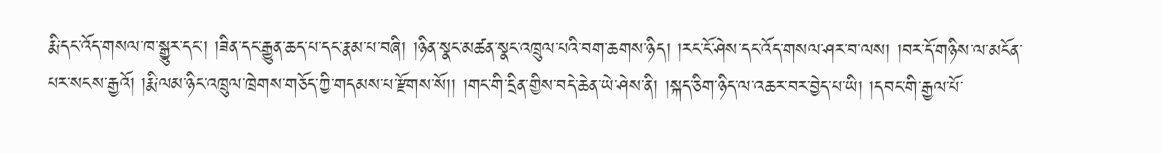རྨི་དང་འོད་གསལ་ཁ་སྒྱུར་དང་། །ཟིན་དང་རྒྱུན་ཆད་པ་དང་རྣམ་པ་བཞི། །ཉིན་སྣང་མཚན་སྣང་འཁྲུལ་པའི་བག་ཆགས་ཉིད། །རང་ངོ་ཤེས་དང་འོད་གསལ་ཤར་བ་ལས། །བར་དོ་གཉིས་ལ་མངོན་པར་སངས་རྒྱའོ། །རྨི་ལམ་ཉིང་འཁྲུལ་ཁྲེགས་གཅོད་ཀྱི་གདམས་པ་རྫོགས་སོ།། །གང་གི་དྲིན་གྱིས་བདེ་ཆེན་ཡེ་ཤེས་ནི། །སྐད་ཅིག་ཉིད་ལ་འཆར་བར་བྱེད་པ་ཡི། །དབང་གི་རྒྱལ་པོ་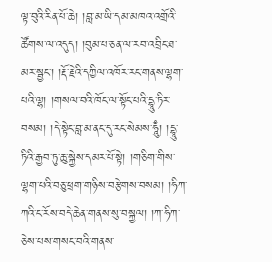ལྟ་བུའི་རིན་པོ་ཆེ། །བླ་མ་ཡི་དམ་མཁའ་འགྲོའི་ཚོགས་ལ་འདུད། །བུམ་པ་ཅན་ལ་རབ་འབྲིང་ཐ་མར་སྦྱང་། །རྡོ་རྗེའི་དཀྱིལ་འཁོར་རང་གནས་ལྷག་པའི་ལྷ། །གསལ་བའི་ཁོང་ལ་སྟོང་པའི་དྷཱུ་ཏིར་བསམ། །དེ་སྟེང་བླ་མ་ནང་དུ་རང་སེམས་ཧཱུྃ། །དྷཱུ་ཏིའི་རྒྱབ་ཏུ་ཆུ་སྐྱེས་དམར་པོ་སྟེ། །གཅིག་གིས་ལྷག་པའི་བཅུ་ཕྲག་གཉིས་བརྩེགས་བསམ། །ཧིཀ་ཀའི་ང་རོས་བདེ་ཆེན་གནས་སུ་བསྐྱལ། །ཀ་ཧིཀ་ཅེས་པས་གསང་བའི་གནས་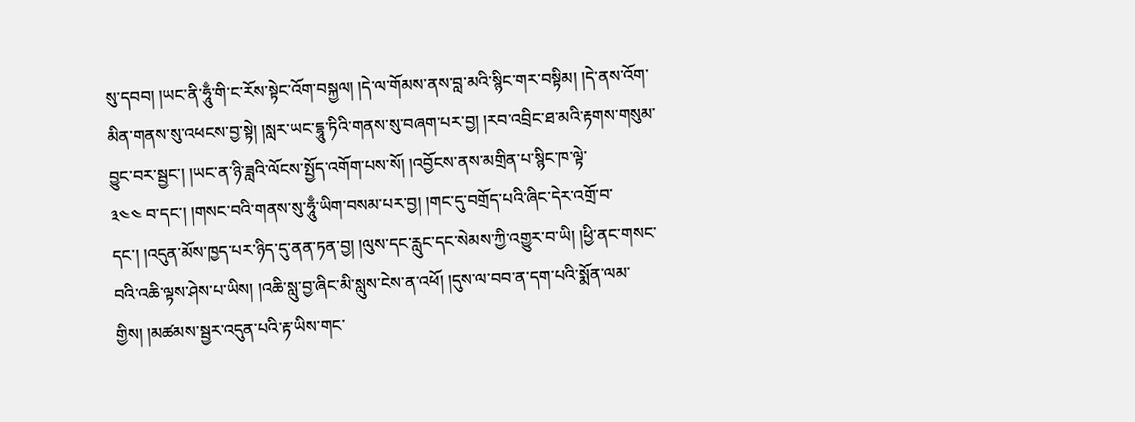སུ་དབབ། །ཡང་ནི་ཧཱུྃ་གི་ང་རོས་སྟེང་འོག་བསྐྱལ། །དེ་ལ་གོམས་ནས་བླ་མའི་སྙིང་གར་བསྟིམ། །དེ་ནས་འོག་མིན་གནས་སུ་འཕངས་བྱ་སྟེ། །སླར་ཡང་དྷཱུ་ཏིའི་གནས་སུ་བཞག་པར་བྱ། །རབ་འབྲིང་ཐ་མའི་རྟགས་གསུམ་བྱུང་བར་སྦྱང་། །ཡང་ན་ཉི་ཟླའི་ལོངས་སྤྱོད་འགོག་པས་སོ། །འབྱོངས་ནས་མགྲིན་པ་སྙིང་ཁ་ལྟེ་
༣༤༤ བ་དང་། །གསང་བའི་གནས་སུ་ཧཱུྃ་ཡིག་བསམ་པར་བྱ། །གང་དུ་བགྲོད་པའི་ཞིང་དེར་འགྲོ་བ་དང་། །འདུན་མོས་ཁྱད་པར་ཉིད་དུ་ནན་ཏན་བྱ། །ལུས་དང་རླུང་དང་སེམས་ཀྱི་འགྱུར་བ་ཡི། །ཕྱི་ནང་གསང་བའི་འཆི་ལྟས་ཤེས་པ་ཡིས། །འཆི་སླུ་བྱ་ཞིང་མི་སླུས་ངེས་ན་འཕོ། །དུས་ལ་བབ་ན་དག་པའི་སྨོན་ལམ་གྱིས། །མཚམས་སྦྱར་འདུན་པའི་རྟ་ཡིས་གང་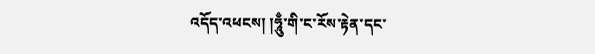འདོད་འཕངས། །ཧཱུྃ་གི་ང་རོས་རྟེན་དང་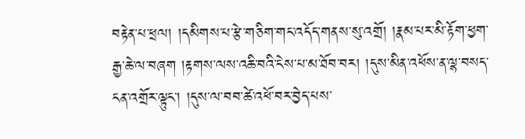བརྟེན་པ་ཕྲལ། །དམིགས་པ་རྩེ་གཅིག་གང་འདོད་གནས་སུ་འགྲོ། །རྣམ་པར་མི་རྟོག་ཕྱག་རྒྱ་ཆེ་ལ་བཞག །རྟགས་ལས་འཆི་བའི་ངེས་པ་མ་ཐོབ་བར། །དུས་མིན་འཕོས་ན་ལྷ་བསད་ངན་འགྲོར་ལྟུང་། །དུས་ལ་བབ་ཚེ་འཕོ་བར་བྱེད་པས་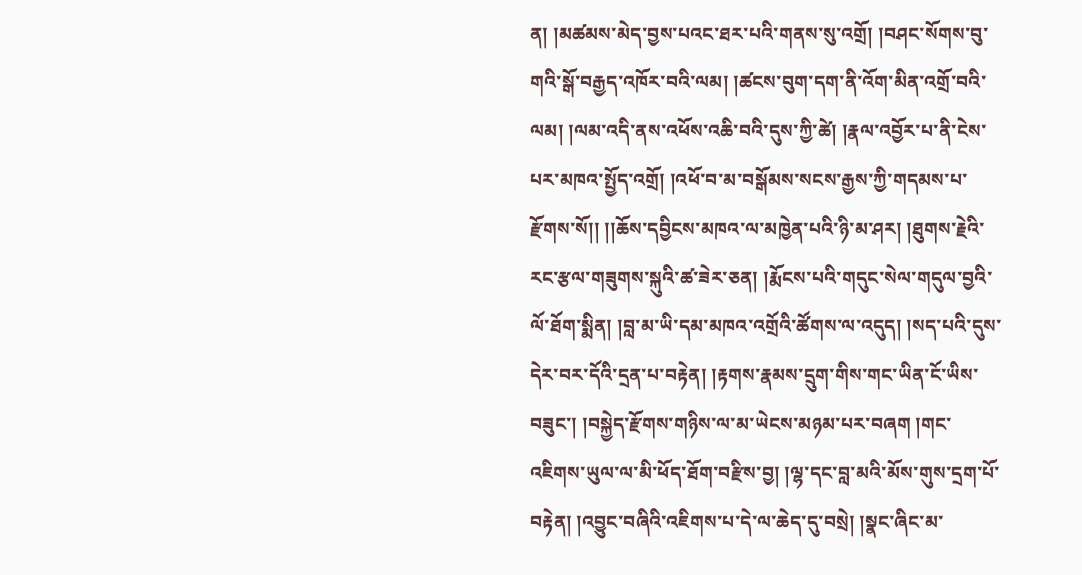ན། །མཚམས་མེད་བྱས་པའང་ཐར་པའི་གནས་སུ་འགྲོ། །བཤང་སོགས་བུ་གའི་སྒོ་བརྒྱད་འཁོར་བའི་ལམ། །ཚངས་བུག་དག་ནི་འོག་མིན་འགྲོ་བའི་ལམ། །ལམ་འདི་ནས་འཕོས་འཆི་བའི་དུས་ཀྱི་ཚེ། །རྣལ་འབྱོར་པ་ནི་ངེས་པར་མཁའ་སྤྱོད་འགྲོ། །འཕོ་བ་མ་བསྒོམས་སངས་རྒྱས་ཀྱི་གདམས་པ་རྫོགས་སོ།། །།ཆོས་དབྱིངས་མཁའ་ལ་མཁྱེན་པའི་ཉི་མ་ཤར། །ཐུགས་རྗེའི་རང་རྩལ་གཟུགས་སྐུའི་ཚ་ཟེར་ཅན། །རྨོངས་པའི་གདུང་སེལ་གདུལ་བྱའི་ལོ་ཐོག་སྨིན། །བླ་མ་ཡི་དམ་མཁའ་འགྲོའི་ཚོགས་ལ་འདུད། །སད་པའི་དུས་དེར་བར་དོའི་དྲན་པ་བརྟེན། །རྟགས་རྣམས་དྲུག་གིས་གང་ཡིན་ངོ་ཡིས་བཟུང་། །བསྐྱེད་རྫོགས་གཉིས་ལ་མ་ཡེངས་མཉམ་པར་བཞག །གང་འཇིགས་ཡུལ་ལ་མི་ཕོད་ཐོག་བརྫིས་བྱ། །ལྷ་དང་བླ་མའི་མོས་གུས་དྲག་པོ་བརྟེན། །འབྱུང་བཞིའི་འཇིགས་པ་དེ་ལ་ཆེད་དུ་བསྲེ། །སྣང་ཞིང་མ་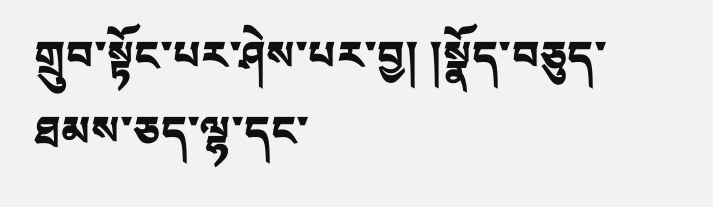གྲུབ་སྟོང་པར་ཤེས་པར་བྱ། །སྣོད་བཅུད་ཐམས་ཅད་ལྷ་དང་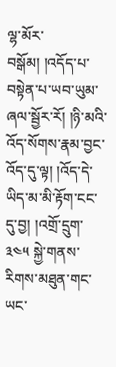ལྷ་མོར་བསྒོམ། །འདོད་པ་བསྟེན་པ་ཡབ་ཡུམ་ཞལ་སྦྱོར་རོ། །ཉི་མའི་འོད་སོགས་རྣམ་བྱང་འོད་དུ་ལྟ། །འོད་དེ་ཡིད་མ་མི་རྟོག་ངང་དུ་བྱ། །འགྲོ་དྲུག་
༣༤༥ སྐྱེ་གནས་རིགས་མཐུན་གང་ཡང་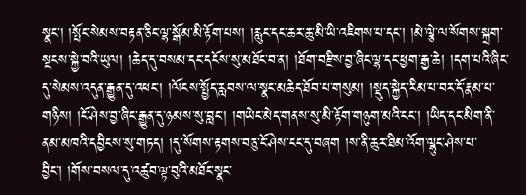སྣང་། །སྤོང་སེམས་བརྟན་ཅིང་ལྷ་སྒོམ་མི་རྟོག་པས། །རླུང་དང་ཆར་ཆུ་མི་ཡི་འཇིགས་པ་དང་། །མེ་ལྕེ་ལ་སོགས་སྐྲག་སྔངས་སྐྱེ་བའི་ཡུལ། །ཆེད་དུ་བསམ་དང་དངོས་སུ་མཐོང་བ་ན། །ཐོག་བརྫིས་བྱ་ཞིང་ལྷ་དང་ཕྱག་རྒྱ་ཆེ། །དག་པའི་ཞིང་དུ་སེམས་འདུན་རྒྱུན་དུ་འཕང་། །ལོངས་སྤྱོད་རླབས་ལ་སྣང་མཆེད་ཐོབ་པ་གསུམ། །སྡུད་སྐྱེད་རིམ་པ་བར་དོ་རྣམ་པ་གཉིས། །ངོ་ཤེས་བྱ་ཞིང་རྒྱུན་དུ་ཉམས་སུ་བླང་། །གཡེང་མེད་གནས་སུ་མི་རྟོག་གཉུག་མའི་ངང་། །ཡིད་དང་མིག་ནི་ནམ་མཁའི་དབྱིངས་སུ་གཏད། །དུ་སོགས་རྟགས་བཅུ་ངོ་ཤེས་ངང་དུ་བཞག །ས་ནི་ཆུར་ཐིམ་འོག་ལྷུང་ཤེས་པ་བྱིང་། །གོས་བསལ་དུ་འཚུབ་ལྟ་བུའི་མཐོང་སྣང་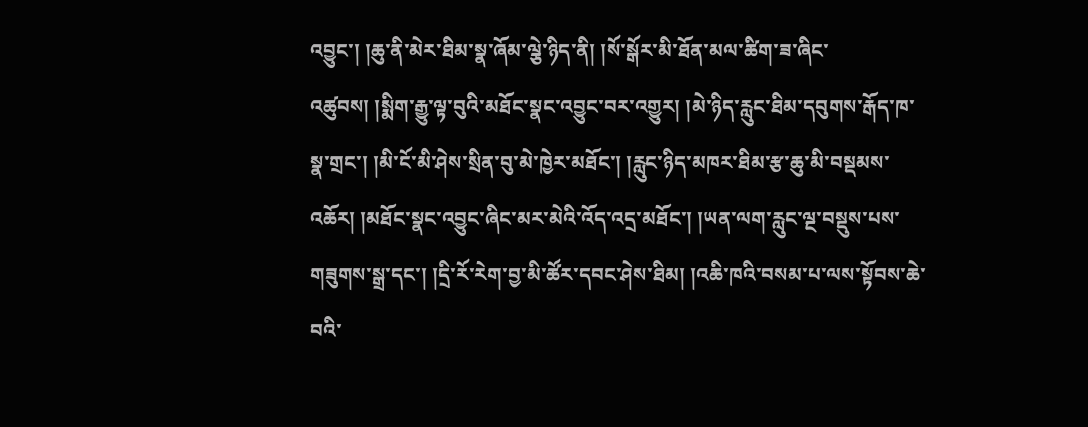འབྱུང་། །ཆུ་ནི་མེར་ཐིམ་སྣ་ཞོམ་ལྕེ་ཉིད་ནི། །སོ་སྒོར་མི་ཐོན་མལ་ཚིག་ཟ་ཞིང་འཚུབས། །སྨིག་རྒྱུ་ལྟ་བུའི་མཐོང་སྣང་འབྱུང་བར་འགྱུར། །མེ་ཉིད་རླུང་ཐིམ་དབུགས་རྒོད་ཁ་སྣ་གྲང་། །མི་ངོ་མི་ཤེས་སྲིན་བུ་མེ་ཁྱེར་མཐོང་། །རླུང་ཉིད་མཁར་ཐིམ་རྩ་ཆུ་མི་བསྡམས་འཆོར། །མཐོང་སྣང་འབྱུང་ཞིང་མར་མེའི་འོད་འདྲ་མཐོང་། །ཡན་ལག་རླུང་ལྔ་བསྡུས་པས་གཟུགས་སྒྲ་དང་། །དྲི་རོ་རེག་བྱ་མི་ཚོར་དབང་ཤེས་ཐིམ། །འཆི་ཁའི་བསམ་པ་ལས་སྟོབས་ཆེ་བའི་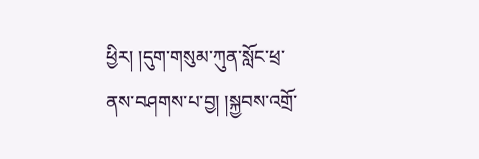ཕྱིར། །དུག་གསུམ་ཀུན་སློང་ཕྲ་ནས་བཤགས་པ་བྱ། །སྐྱབས་འགྲོ་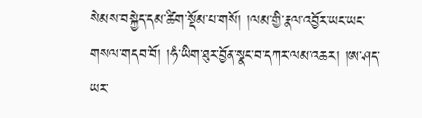སེམས་བསྐྱེད་དམ་ཚིག་སྡོམ་པ་གསོ། །ལམ་གྱི་རྣལ་འབྱོར་ཡང་ཡང་གསལ་གདབ་བོ། །ཧཾ་ཡིག་ཐུར་བྱོན་སྣང་བ་དཀར་ལམ་འཆར། །ཨ་ཤད་ཡར་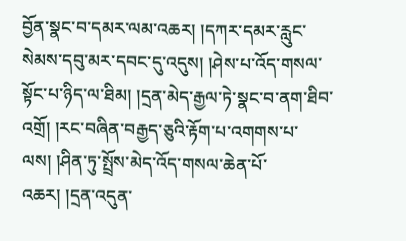བྱོན་སྣང་བ་དམར་ལམ་འཆར། །དཀར་དམར་རླུང་སེམས་དབུ་མར་དབང་དུ་འདུས། །ཤེས་པ་འོད་གསལ་སྟོང་པ་ཉིད་ལ་ཐིམ། །དྲན་མེད་རྒྱལ་ཏེ་སྣང་བ་ནག་ཐིབ་འགྲོ། །རང་བཞིན་བརྒྱད་ཅུའི་རྟོག་པ་འགགས་པ་ལས། །ཤིན་ཏུ་སྤྲོས་མེད་འོད་གསལ་ཆེན་པོ་འཆར། །དྲན་འདུན་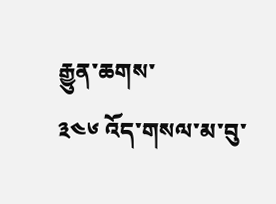རྒྱུན་ཆགས་
༣༤༦ འོད་གསལ་མ་བུ་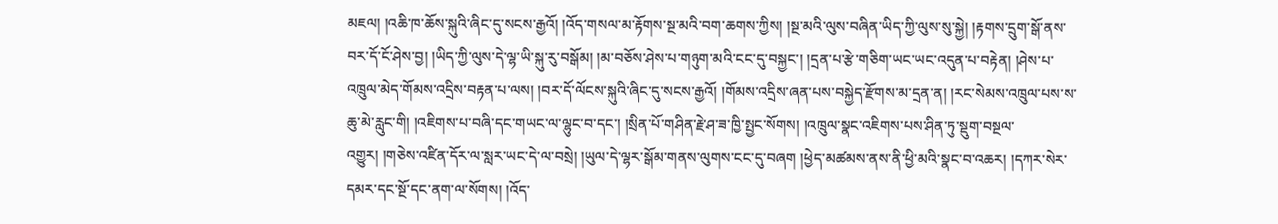མཇལ། །འཆི་ཁ་ཆོས་སྐུའི་ཞིང་དུ་སངས་རྒྱའོ། །འོད་གསལ་མ་རྟོགས་སྔ་མའི་བག་ཆགས་ཀྱིས། །སྔ་མའི་ལུས་བཞིན་ཡིད་ཀྱི་ལུས་སུ་སྐྱེ། །རྟགས་དྲུག་སྒོ་ནས་བར་དོ་ངོ་ཤེས་བྱ། །ཡིད་ཀྱི་ལུས་དེ་ལྷ་ཡི་སྐུ་རུ་བསྒོམ། །མ་བཅོས་ཤེས་པ་གཉུག་མའི་ངང་དུ་བསྐྱང་། །དྲན་པ་རྩེ་གཅིག་ཡང་ཡང་འདུན་པ་བརྟེན། །ཤེས་པ་འཁྲུལ་མེད་གོམས་འདྲིས་བརྟན་པ་ལས། །བར་དོ་ལོངས་སྐུའི་ཞིང་དུ་སངས་རྒྱའོ། །གོམས་འདྲིས་ཞན་པས་བསྐྱེད་རྫོགས་མ་དྲན་ན། །རང་སེམས་འཁྲུལ་པས་ས་ཆུ་མེ་རླུང་གི། །འཇིགས་པ་བཞི་དང་གཡང་ལ་ལྷུང་བ་དང་། །སྲིན་པོ་གཤིན་རྗེ་ཤ་ཟ་ཁྱི་སྤྱང་སོགས། །འཁྲུལ་སྣང་འཇིགས་པས་ཤིན་ཏུ་སྡུག་བསྔལ་འགྱུར། །གཅེས་འཛིན་དོར་ལ་སླར་ཡང་དེ་ལ་བསྲེ། །ཡུལ་དེ་ལྷར་སྒོམ་གནས་ལུགས་ངང་དུ་བཞག །ཕྱེད་མཚམས་ནས་ནི་ཕྱི་མའི་སྣང་བ་འཆར། །དཀར་སེར་དམར་དང་སྔོ་དང་ནག་ལ་སོགས། །འོད་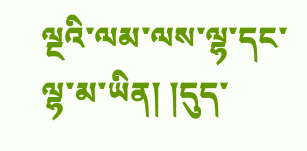ལྔའི་ལམ་ལས་ལྷ་དང་ལྷ་མ་ཡིན། །དུད་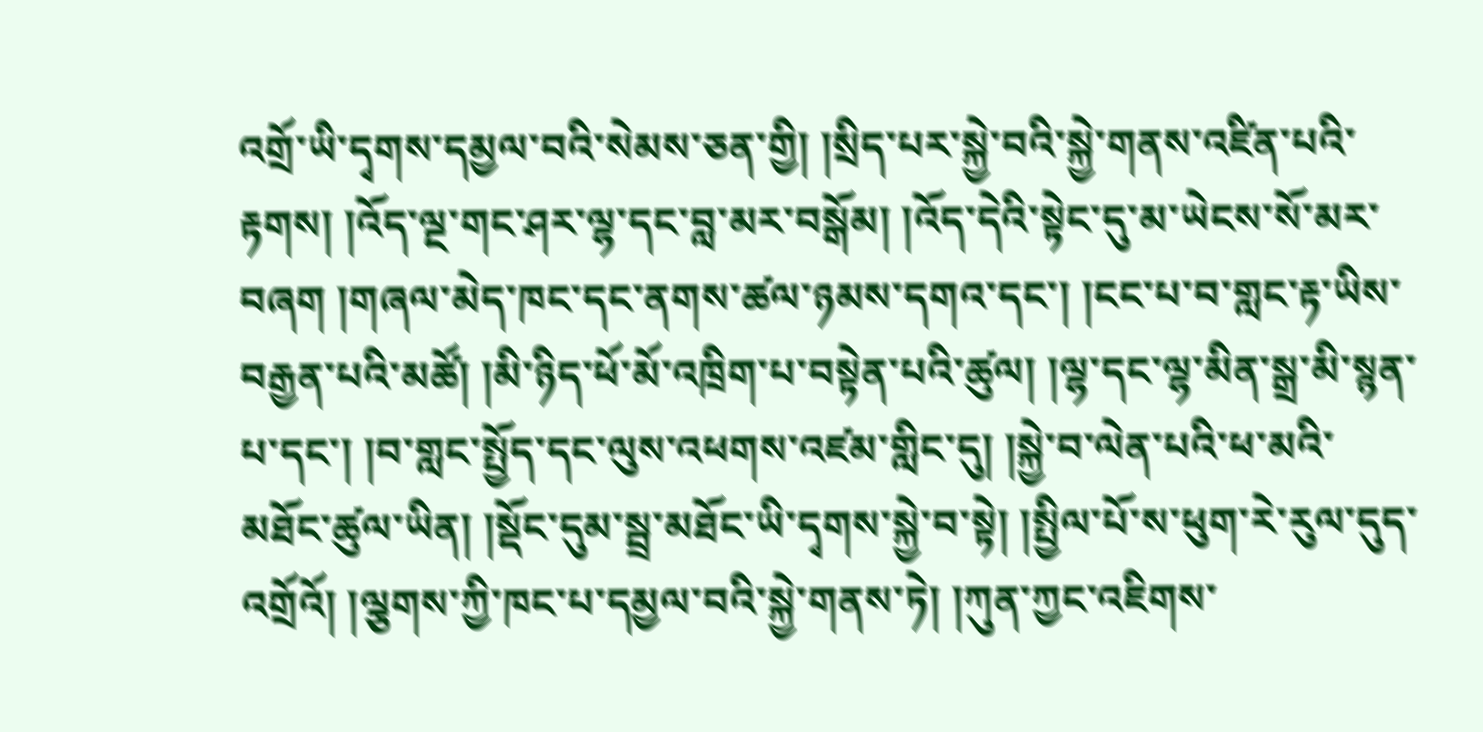འགྲོ་ཡི་དྭགས་དམྱལ་བའི་སེམས་ཅན་གྱི། །སྲིད་པར་སྐྱེ་བའི་སྐྱེ་གནས་འཛིན་པའི་རྟགས། །འོད་ལྔ་གང་ཤར་ལྷ་དང་བླ་མར་བསྒོམ། །འོད་དེའི་སྟེང་དུ་མ་ཡེངས་སོ་མར་བཞག །གཞལ་མེད་ཁང་དང་ནགས་ཚལ་ཉམས་དགའ་དང་། །ངང་པ་བ་གླང་རྟ་ཡིས་བརྒྱན་པའི་མཚོ། །མི་ཉིད་ཕོ་མོ་འཁྲིག་པ་བསྟེན་པའི་ཚུལ། །ལྷ་དང་ལྷ་མིན་སྒྲ་མི་སྙན་པ་དང་། །བ་གླང་སྤྱོད་དང་ལུས་འཕགས་འཛམ་གླིང་དུ། །སྐྱེ་བ་ལེན་པའི་ཕ་མའི་མཐོང་ཚུལ་ཡིན། །སྡོང་དུམ་སྦྲ་མཐོང་ཡི་དྭགས་སྐྱེ་བ་སྟེ། །སྤྱིལ་པོ་ས་ཕུག་རེ་རུལ་དུད་འགྲོའོ། །ལྕགས་ཀྱི་ཁང་པ་དམྱལ་བའི་སྐྱེ་གནས་ཏེ། །ཀུན་ཀྱང་འཇིགས་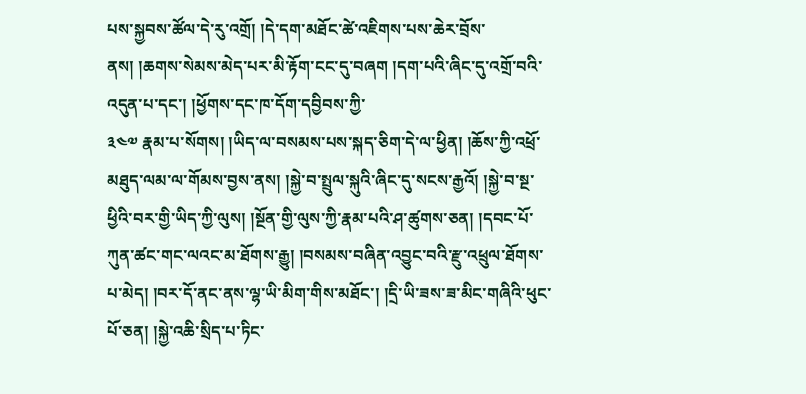པས་སྐྱབས་ཚོལ་དེ་རུ་འགྲོ། །དེ་དག་མཐོང་ཚེ་འཇིགས་པས་ཆེར་བྲོས་ནས། །ཆགས་སེམས་མེད་པར་མི་རྟོག་ངང་དུ་བཞག །དག་པའི་ཞིང་དུ་འགྲོ་བའི་འདུན་པ་དང་། །ཕྱོགས་དང་ཁ་དོག་དབྱིབས་ཀྱི་
༣༤༧ རྣམ་པ་སོགས། །ཡིད་ལ་བསམས་པས་སྐད་ཅིག་དེ་ལ་ཕྱིན། །ཆོས་ཀྱི་འཕྲོ་མཐུད་ལམ་ལ་གོམས་བྱས་ནས། །སྐྱེ་བ་སྤྲུལ་སྐུའི་ཞིང་དུ་སངས་རྒྱའོ། །སྐྱེ་བ་སྔ་ཕྱིའི་བར་གྱི་ཡིད་ཀྱི་ལུས། །སྔོན་གྱི་ལུས་ཀྱི་རྣམ་པའི་ཤ་ཚུགས་ཅན། །དབང་པོ་ཀུན་ཚང་གང་ལའང་མ་ཐོགས་རྒྱུ། །བསམས་བཞིན་འབྱུང་བའི་རྫུ་འཕྲུལ་ཐོགས་པ་མེད། །བར་དོ་ནང་ནས་ལྷ་ཡི་མིག་གིས་མཐོང་། །དྲི་ཡི་ཟས་ཟ་མིང་གཞིའི་ཕུང་པོ་ཅན། །སྐྱེ་འཆི་སྲིད་པ་ཏིང་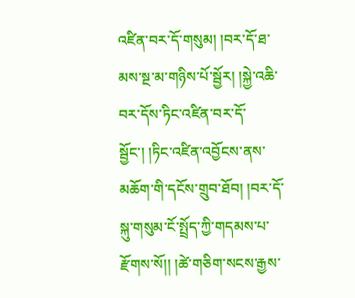འཛིན་བར་དོ་གསུམ། །བར་དོ་ཐ་མས་སྔ་མ་གཉིས་པོ་སྦྱོར། །སྐྱེ་འཆི་བར་དོས་ཏིང་འཛིན་བར་དོ་སྦྱོང་། །ཏིང་འཛིན་འབྱོངས་ནས་མཆོག་གི་དངོས་གྲུབ་ཐོབ། །བར་དོ་སྐུ་གསུམ་ངོ་སྤྲོད་ཀྱི་གདམས་པ་རྫོགས་སོ།། །ཚེ་གཅིག་སངས་རྒྱས་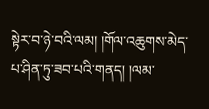སྟེར་བ་ཉེ་བའི་ལམ། །གོལ་འཆུགས་མེད་པ་ཤིན་ཏུ་ཟབ་པའི་གནད། །ལམ་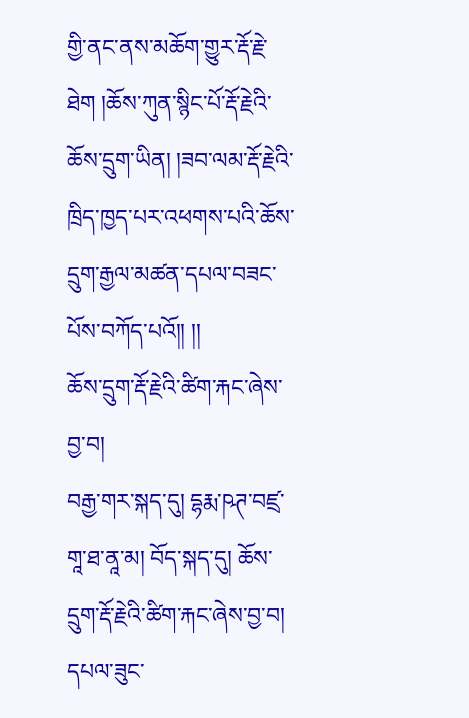གྱི་ནང་ནས་མཆོག་གྱུར་རྡོ་རྗེ་ཐེག །ཆོས་ཀུན་སྙིང་པོ་རྡོ་རྗེའི་ཆོས་དྲུག་ཡིན། །ཟབ་ལམ་རྡོ་རྗེའི་ཁྲིད་ཁྱད་པར་འཕགས་པའི་ཆོས་དྲུག་རྒྱལ་མཚན་དཔལ་བཟང་པོས་བཀོད་པའོ།། །།
ཆོས་དྲུག་རྡོ་རྗེའི་ཚིག་རྐང་ཞེས་བྱ་བ།
བརྒྱ་གར་སྐད་དུ། དྷརྨ་ཥཊ་བཛྲ་གཱ་ཐ་ནཱ་མ། བོད་སྐད་དུ། ཆོས་དྲུག་རྡོ་རྗེའི་ཚིག་རྐང་ཞེས་བྱ་བ། དཔལ་ཟུང་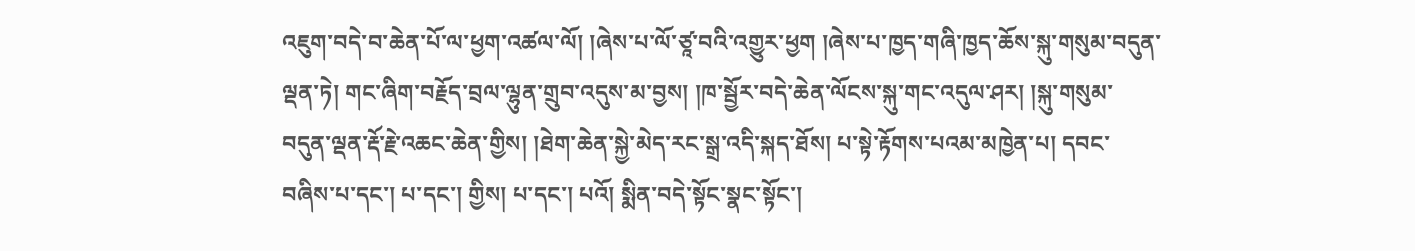འཇུག་བདེ་བ་ཆེན་པོ་ལ་ཕྱག་འཚལ་ལོ། །ཞེས་པ་ལོ་ཙཱ་བའི་འགྱུར་ཕྱག །ཞེས་པ་ཁྱད་གཞི་ཁྱད་ཆོས་སྐུ་གསུམ་བདུན་ལྡན་ཏེ། གང་ཞིག་བརྗོད་བྲལ་ལྷུན་གྲུབ་འདུས་མ་བྱས། །ཁ་སྦྱོར་བདེ་ཆེན་ལོངས་སྐུ་གང་འདུལ་ཤར། །སྐུ་གསུམ་བདུན་ལྡན་རྡོ་རྗེ་འཆང་ཆེན་གྱིས། །ཐེག་ཆེན་སྐྱེ་མེད་རང་སྒྲ་འདི་སྐད་ཐོས། པ་སྟེ་རྟོགས་པའམ་མཁྱེན་པ། དབང་བཞིས་པ་དང་། པ་དང་། གྱིས། པ་དང་། པའོ། སྨིན་བདེ་སྟོང་སྣང་སྟོང་།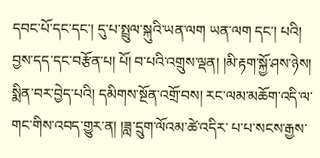དབང་པོ་དང་དང་། དུ་པ་སྤྲུལ་སྐུའི་ཡན་ལག ཡན་ལག དང་། པའི། བྱས་དད་དང་བརྩོན་པ། པོ། བ་པའི་འགྲུས་ལྡན། །མི་རྟག་སྐྱོ་ཤས་ཉེས། སྨིན་བར་བྱེད་པའི། དམིགས་སྔོན་འགྲོ་བས། རང་ལམ་མཆོག་འདི་ལ་གང་གིས་འབད་གྱུར་ན། །ཟླ་དྲུག་ལོའམ་ཚེ་འདིར་ པ་པ་སངས་རྒྱས་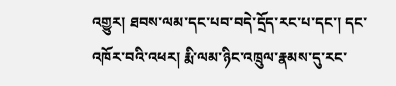འགྱུར། ཐབས་ལམ་དང་པབ་བདེ་དྲོད་རང་པ་དང་། དང་འཁོར་བའི་འཕར། རྨི་ལམ་ཉིང་འཁྲུལ་རྣམས་དུ་རང་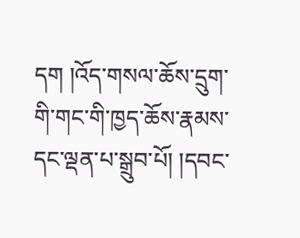དག །འོད་གསལ་ཆོས་དྲུག་གི་གང་གི་ཁྱད་ཆོས་རྣམས་དང་ལྡན་པ་སྒྲུབ་པོ། །དབང་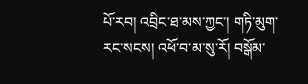པོ་རབ། འབྲིང་ཐ་མས་ཀྱང་། གཏི་མུག་རང་སངས། འཕོ་བ་མ་སུ་རོ། བསྒོམ་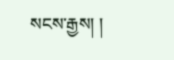སངས་རྒྱས། །